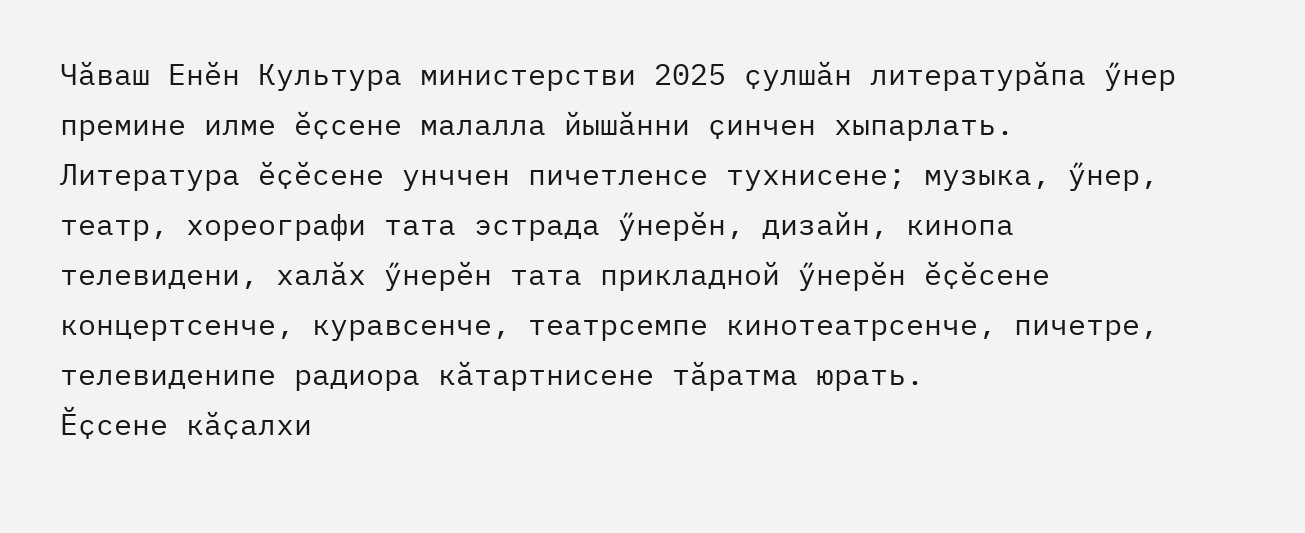Чӑваш Енӗн Культура министерстви 2025 ҫулшӑн литературӑпа ӳнер премине илме ӗҫсене малалла йышӑнни ҫинчен хыпарлать.
Литература ӗҫӗсене унччен пичетленсе тухнисене; музыка, ӳнер, театр, хореографи тата эстрада ӳнерӗн, дизайн, кинопа телевидени, халӑх ӳнерӗн тата прикладной ӳнерӗн ӗҫӗсене концертсенче, куравсенче, театрсемпе кинотеатрсенче, пичетре, телевиденипе радиора кӑтартнисене тӑратма юрать.
Ӗҫсене кӑҫалхи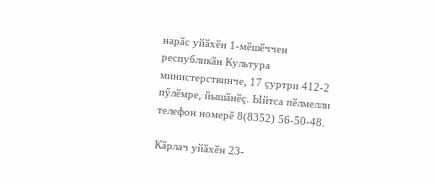нарӑс уйӑхӗн 1-мӗшӗччен республикӑн Культура министерствинче, 17 ҫуртри 412-2 пӳлӗмре, йышӑнӗҫ. Ыйтса пӗлмелли телефон номерӗ 8(8352) 56-50-48.

Кӑрлач уйӑхӗн 23-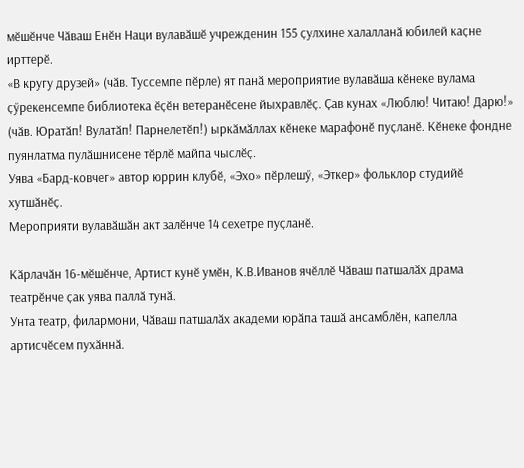мӗшӗнче Чӑваш Енӗн Наци вулавӑшӗ учрежденин 155 ҫулхине халалланӑ юбилей каҫне ирттерӗ.
«В кругу друзей» (чӑв. Туссемпе пӗрле) ят панӑ мероприятие вулавӑша кӗнеке вулама ҫӳрекенсемпе библиотека ӗҫӗн ветеранӗсене йыхравлӗҫ. Ҫав кунах «Люблю! Читаю! Дарю!» (чӑв. Юратӑп! Вулатӑп! Парнелетӗп!) ыркӑмӑллах кӗнеке марафонӗ пуҫланӗ. Кӗнеке фондне пуянлатма пулӑшнисене тӗрлӗ майпа чыслӗҫ.
Уява «Бард-ковчег» автор юррин клубӗ, «Эхо» пӗрлешӳ, «Эткер» фольклор студийӗ хутшӑнӗҫ.
Мероприяти вулавӑшӑн акт залӗнче 14 сехетре пуҫланӗ.

Кӑрлачӑн 16-мӗшӗнче, Артист кунӗ умӗн, К.В.Иванов ячӗллӗ Чӑваш патшалӑх драма театрӗнче ҫак уява паллӑ тунӑ.
Унта театр, филармони, Чӑваш патшалӑх академи юрӑпа ташӑ ансамблӗн, капелла артисчӗсем пухӑннӑ.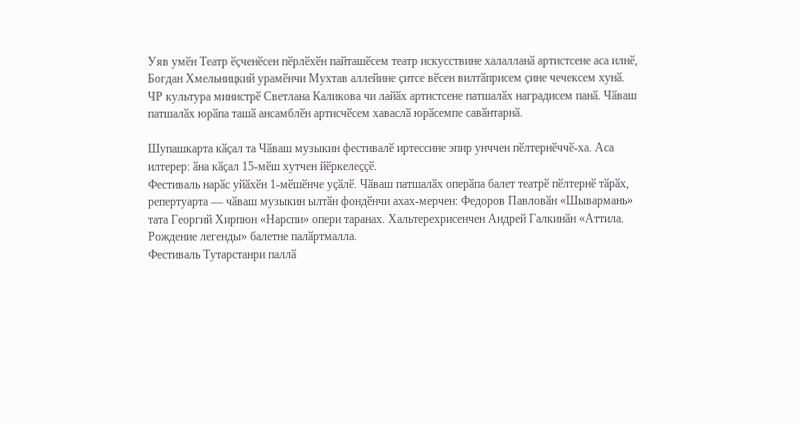Уяв умӗн Театр ӗҫченӗсен пӗрлӗхӗн пайташӗсем театр искусствине халалланӑ артистсене аса илнӗ, Богдан Хмельницкий урамӗнчи Мухтав аллейине ҫитсе вӗсен вилтӑприсем ҫине чечексем хунӑ.
ЧР культура министрӗ Светлана Каликова чи лайӑх артистсене патшалӑх наградисем панӑ. Чӑваш патшалӑх юрӑпа ташӑ ансамблӗн артисчӗсем хаваслӑ юрӑсемпе савӑнтарнӑ.

Шупашкарта кӑҫал та Чӑваш музыкин фестивалӗ иртессине эпир унччен пӗлтернӗччӗ-ха. Аса илтерер: ӑна кӑҫал 15-мӗш хутчен йӗркелеҫҫӗ.
Фестиваль нарӑс уйӑхӗн 1-мӗшӗнче уҫӑлӗ. Чӑваш патшалӑх оперӑпа балет театрӗ пӗлтернӗ тӑрӑх, репертуарта — чӑваш музыкин ылтӑн фондӗнчи ахах-мерчен: Федоров Павловӑн «Шывармань» тата Георгий Хирпюн «Нарспи» опери таранах. Хальтерехрисенчен Андрей Галкинӑн «Аттила. Рождение легенды» балетне палӑртмалла.
Фестиваль Тутарстанри паллӑ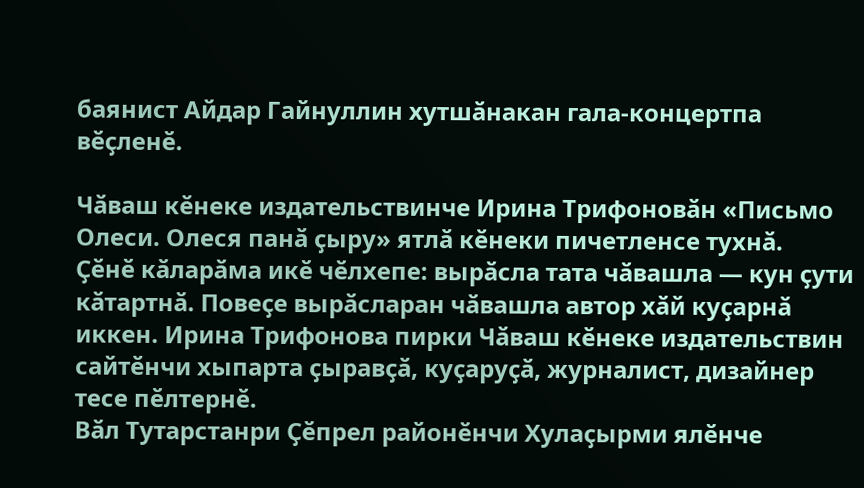баянист Айдар Гайнуллин хутшӑнакан гала-концертпа вӗҫленӗ.

Чӑваш кӗнеке издательствинче Ирина Трифоновӑн «Письмо Олеси. Олеся панӑ ҫыру» ятлӑ кӗнеки пичетленсе тухнӑ.
Ҫӗнӗ кӑларӑма икӗ чӗлхепе: вырӑсла тата чӑвашла — кун ҫути кӑтартнӑ. Повеҫе вырӑсларан чӑвашла автор хӑй куҫарнӑ иккен. Ирина Трифонова пирки Чӑваш кӗнеке издательствин сайтӗнчи хыпарта ҫыравҫӑ, куҫаруҫӑ, журналист, дизайнер тесе пӗлтернӗ.
Вӑл Тутарстанри Ҫӗпрел районӗнчи Хулаҫырми ялӗнче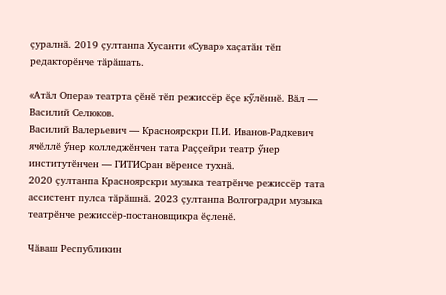ҫуралнӑ. 2019 ҫултанпа Хусанти «Сувар» хаҫатӑн тӗп редакторӗнче тӑрӑшать.

«Атӑл Опера» театрта ҫӗнӗ тӗп режиссёр ӗҫе кӳлӗннӗ. Вӑл — Василий Селюков.
Василий Валерьевич — Красноярскри П.И. Иванов-Радкевич ячӗллӗ ӳнер колледжӗнчен тата Раҫҫейри театр ӳнер институтӗнчен — ГИТИСран вӗренсе тухнӑ.
2020 ҫултанпа Красноярскри музыка театрӗнче режиссёр тата ассистент пулса тӑрӑшнӑ. 2023 ҫултанпа Волгоградри музыка театрӗнче режиссёр-постановщикра ӗҫленӗ.

Чӑваш Республикин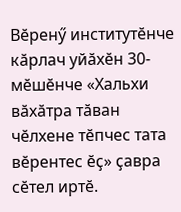Вӗренӳ институтӗнче кӑрлач уйӑхӗн 30-мӗшӗнче «Хальхи вӑхӑтра тӑван чӗлхене тӗпчес тата вӗрентес ӗҫ» ҫавра сӗтел иртӗ.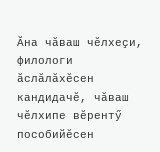Ӑна чӑваш чӗлхеҫи, филологи ӑслӑлӑхӗсен кандидачӗ, чӑваш чӗлхипе вӗрентӳ пособийӗсен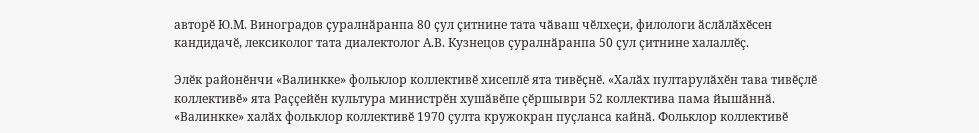авторӗ Ю.М. Виноградов ҫуралнӑранпа 80 ҫул ҫитнине тата чӑваш чӗлхеҫи, филологи ӑслӑлӑхӗсен кандидачӗ, лексиколог тата диалектолог А.В. Кузнецов ҫуралнӑранпа 50 ҫул ҫитнине халаллӗҫ.

Элӗк районӗнчи «Валинкке» фольклор коллективӗ хисеплӗ ята тивӗҫнӗ. «Халӑх пултарулӑхӗн тава тивӗҫлӗ коллективӗ» ята Раҫҫейӗн культура министрӗн хушӑвӗпе ҫӗршыври 52 коллектива пама йышӑннӑ.
«Валинкке» халӑх фольклор коллективӗ 1970 ҫулта кружокран пуҫланса кайнӑ. Фольклор коллективӗ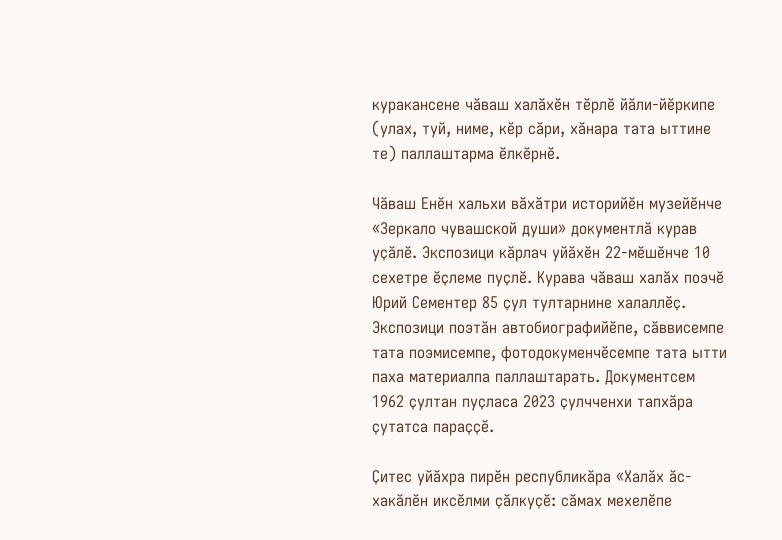куракансене чӑваш халӑхӗн тӗрлӗ йӑли-йӗркипе (улах, туй, ниме, кӗр сӑри, хӑнара тата ыттине те) паллаштарма ӗлкӗрнӗ.

Чӑваш Енӗн хальхи вӑхӑтри историйӗн музейӗнче «Зеркало чувашской души» документлӑ курав уҫӑлӗ. Экспозици кӑрлач уйӑхӗн 22-мӗшӗнче 10 сехетре ӗҫлеме пуҫлӗ. Курава чӑваш халӑх поэчӗ Юрий Сементер 85 ҫул тултарнине халаллӗҫ.
Экспозици поэтӑн автобиографийӗпе, сӑввисемпе тата поэмисемпе, фотодокуменчӗсемпе тата ытти паха материалпа паллаштарать. Документсем 1962 ҫултан пуҫласа 2023 ҫулчченхи тапхӑра ҫутатса параҫҫӗ.

Ҫитес уйӑхра пирӗн республикӑра «Халӑх ӑс-хакӑлӗн иксӗлми ҫӑлкуҫӗ: сӑмах мехелӗпе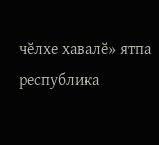чӗлхе хавалӗ» ятпа республика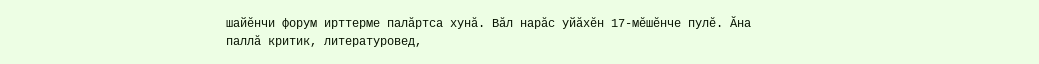шайӗнчи форум ирттерме палӑртса хунӑ. Вӑл нарӑс уйӑхӗн 17-мӗшӗнче пулӗ. Ӑна паллӑ критик, литературовед,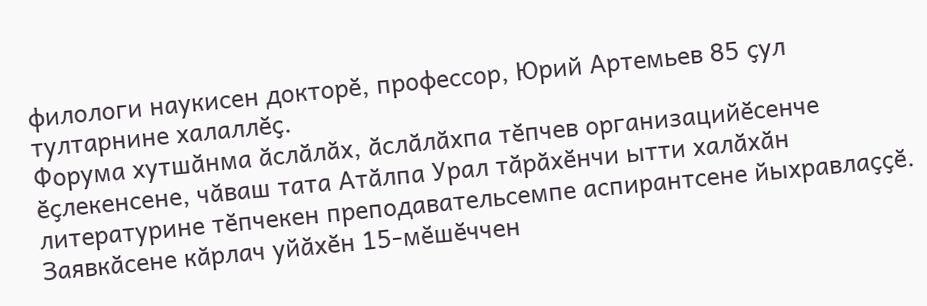филологи наукисен докторӗ, профессор, Юрий Артемьев 85 ҫул тултарнине халаллӗҫ.
Форума хутшӑнма ӑслӑлӑх, ӑслӑлӑхпа тӗпчев организацийӗсенче ӗҫлекенсене, чӑваш тата Атӑлпа Урал тӑрӑхӗнчи ытти халӑхӑн литературине тӗпчекен преподавательсемпе аспирантсене йыхравлаҫҫӗ. Заявкӑсене кӑрлач уйӑхӗн 15-мӗшӗччен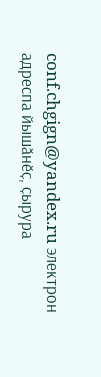conf.chgign@yandex.ru электрон адреспа йышӑнӗҫ, ҫырура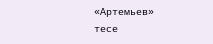«Артемьев» тесе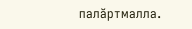палӑртмалла.